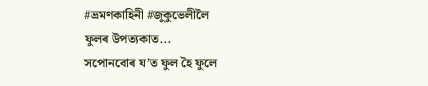#ভ্ৰমণকাহিনী #জুকুভেলীলৈ
ফুলৰ উপত্যকাত...
সপোনবোৰ য’ত ফুল হৈ ফুলে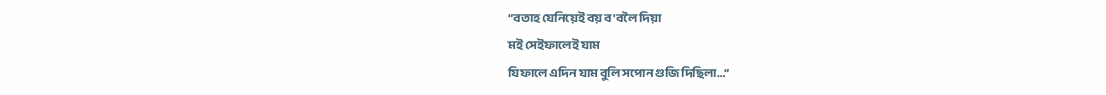“বতাহ যেনিয়েই বয় ব'বলৈ দিয়া
মই সেইফালেই যাম
যিফালে এদিন যাম বুলি সপোন গুজি দিছিলা…”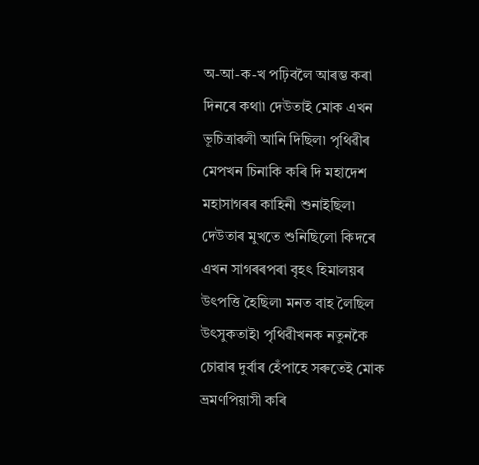অ-আ-ক-খ পঢ়িবলৈ আৰম্ভ কৰা দিনৰে কথা৷ দেউতাই মোক এখন ভূচিত্ৰাৱলী আনি দিছিল৷ পৃথিৱীৰ মেপখন চিনাকি কৰি দি মহাদেশ মহাসাগৰৰ কাহিনী শুনাইছিল৷ দেউতাৰ মুখতে শুনিছিলো কিদৰে এখন সাগৰৰপৰা বৃহৎ হিমালয়ৰ উৎপত্তি হৈছিল৷ মনত বাহ লৈছিল উৎসুকতাই৷ পৃথিৱীখনক নতুনকৈ চোৱাৰ দুৰ্বাৰ হেঁপাহে সৰুতেই মোক ভ্ৰমণপিয়াসী কৰি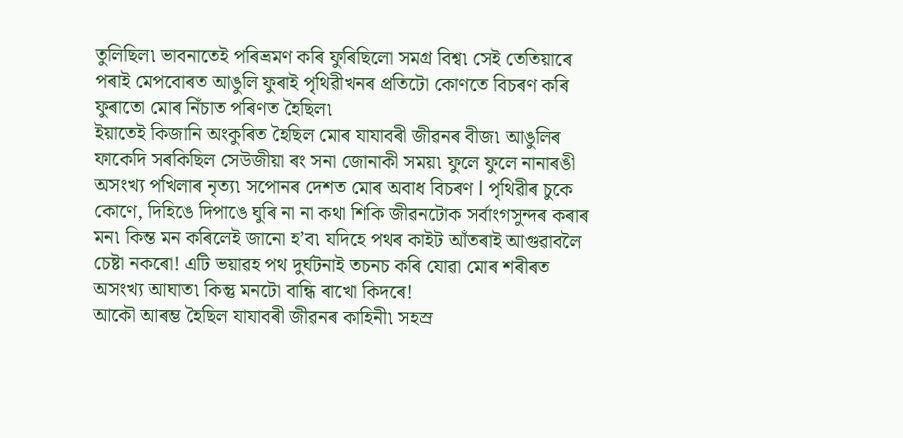তুলিছিল৷ ভাবনাতেই পৰিভ্ৰমণ কৰি ফুৰিছিলো সমগ্ৰ বিশ্ব৷ সেই তেতিয়াৰে পৰাই মেপবোৰত আঙুলি ফুৰাই পৃথিৱীখনৰ প্ৰতিটো কোণতে বিচৰণ কৰি ফুৰাতো মোৰ নিঁচাত পৰিণত হৈছিল৷
ইয়াতেই কিজানি অংকুৰিত হৈছিল মোৰ যাযাবৰী জীৱনৰ বীজ৷ আঙুলিৰ ফাকেদি সৰকিছিল সেউজীয়া ৰং সনা জোনাকী সময়৷ ফুলে ফুলে নানাৰঙী অসংখ্য পখিলাৰ নৃত্য৷ সপোনৰ দেশত মোৰ অবাধ বিচৰণ l পৃথিৱীৰ চুকে কোণে, দিহিঙে দিপাঙে ঘুৰি না না কথা শিকি জীৱনটোক সৰ্বাংগসুন্দৰ কৰাৰ মন৷ কিন্ত মন কৰিলেই জানো হ’ব৷ যদিহে পথৰ কাইট আঁতৰাই আগুৱাবলৈ চেষ্টা নকৰো! এটি ভয়াৱহ পথ দুৰ্ঘটনাই তচনচ কৰি যোৱা মোৰ শৰীৰত অসংখ্য আঘাত৷ কিন্তু মনটো বান্ধি ৰাখো কিদৰে!
আকৌ আৰম্ভ হৈছিল যাযাবৰী জীৱনৰ কাহিনী৷ সহস্ৰ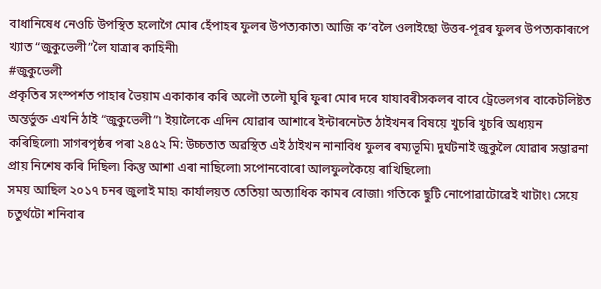বাধানিষেধ নেওচি উপস্থিত হলোগৈ মোৰ হেঁপাহৰ ফুলৰ উপত্যকাত৷ আজি ক’বলৈ ওলাইছো উত্তৰ-পূৱৰ ফুলৰ উপত্যকাৰূপে খ্যাত “জুকুভেলী”লৈ যাত্ৰাৰ কাহিনী৷
#জুকুভেলী
প্ৰকৃতিৰ সংস্পৰ্শত পাহাৰ ভৈয়াম একাকাৰ কৰি অলৌ তলৌ ঘুৰি ফুৰা মোৰ দৰে যাযাবৰীসকলৰ বাবে ট্ৰেভেলগৰ বাকেটলিষ্টত অন্তৰ্ভুক্ত এখনি ঠাই “জুকুভেলী”৷ ইয়ালৈকে এদিন যোৱাৰ আশাৰে ইন্টাৰনেটত ঠাইখনৰ বিষয়ে খুচৰি খুচৰি অধ্যয়ন কৰিছিলো৷ সাগৰপৃষ্ঠৰ পৰা ২৪৫২ মি: উচ্চতাত অৱস্থিত এই ঠাইখন নানাবিধ ফুলৰ ৰম্যভূমি৷ দুৰ্ঘটনাই জুকুলৈ যোৱাৰ সম্ভাৱনা প্ৰায় নিশেষ কৰি দিছিল৷ কিন্তু আশা এৰা নাছিলো৷ সপোনবোৰো আলফুলকৈয়ে ৰাখিছিলো৷
সময় আছিল ২০১৭ চনৰ জুলাই মাহ৷ কাৰ্যালয়ত তেতিয়া অত্যাধিক কামৰ বোজা৷ গতিকে ছুটি নোপোৱাটোৱেই খাটাং৷ সেয়ে চতুৰ্থটো শনিবাৰ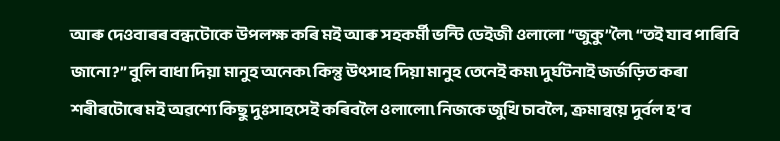আৰু দেওবাৰৰ বন্ধটোকে উপলক্ষ কৰি মই আৰু সহকৰ্মী ভন্টি ডেইজী ওলালো “জুকু”লৈ৷ “তই যাব পাৰিবি জানো?” বুলি বাধা দিয়া মানুহ অনেক৷ কিন্তু উৎসাহ দিয়া মানুহ তেনেই কম৷ দুৰ্ঘটনাই জৰ্জড়িত কৰা শৰীৰটোৰে মই অৱশ্যে কিছু দুঃসাহসেই কৰিবলৈ ওলালো৷ নিজকে জুখি চাবলৈ, ক্ৰমান্বয়ে দুৰ্বল হ’ব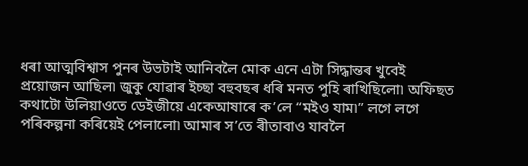ধৰা আত্মবিশ্বাস পুনৰ উভটাই আনিবলৈ মোক এনে এটা সিদ্ধান্তৰ খুবেই প্ৰয়োজন আছিল৷ জুকু যোৱাৰ ইচ্ছা বহুবছৰ ধৰি মনত পুহি ৰাখিছিলো৷ অফিছত কথাটো উলিয়াওতে ডেইজীয়ে একেআষাৰে ক’লে “মইও যাম৷” লগে লগে পৰিকল্পনা কৰিয়েই পেলালো৷ আমাৰ স’তে ৰীতাবাও যাবলৈ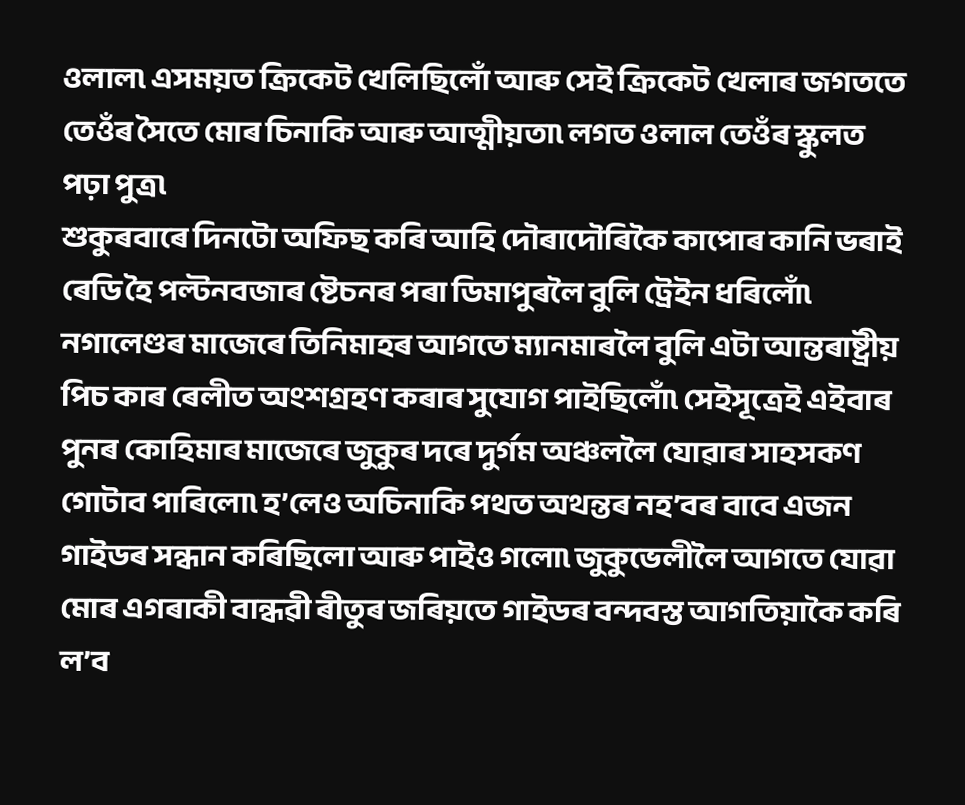ওলাল৷ এসময়ত ক্ৰিকেট খেলিছিলোঁ আৰু সেই ক্ৰিকেট খেলাৰ জগততে তেওঁৰ সৈতে মোৰ চিনাকি আৰু আত্মীয়তা৷ লগত ওলাল তেওঁৰ স্কুলত পঢ়া পুত্ৰ৷
শুকুৰবাৰে দিনটো অফিছ কৰি আহি দৌৰাদৌৰিকৈ কাপোৰ কানি ভৰাই ৰেডি হৈ পল্টনবজাৰ ষ্টেচনৰ পৰা ডিমাপুৰলৈ বুলি ট্ৰেইন ধৰিলোঁ৷ নগালেণ্ডৰ মাজেৰে তিনিমাহৰ আগতে ম্যানমাৰলৈ বুলি এটা আন্তৰাষ্ট্ৰীয় পিচ কাৰ ৰেলীত অংশগ্ৰহণ কৰাৰ সুযোগ পাইছিলোঁ৷ সেইসূত্ৰেই এইবাৰ পুনৰ কোহিমাৰ মাজেৰে জুকুৰ দৰে দুৰ্গম অঞ্চললৈ যোৱাৰ সাহসকণ গোটাব পাৰিলো৷ হ’লেও অচিনাকি পথত অথন্তৰ নহ’বৰ বাবে এজন গাইডৰ সন্ধান কৰিছিলো আৰু পাইও গলো৷ জুকুভেলীলৈ আগতে যোৱা মোৰ এগৰাকী বান্ধৱী ৰীতুৰ জৰিয়তে গাইডৰ বন্দবস্ত আগতিয়াকৈ কৰি ল’ব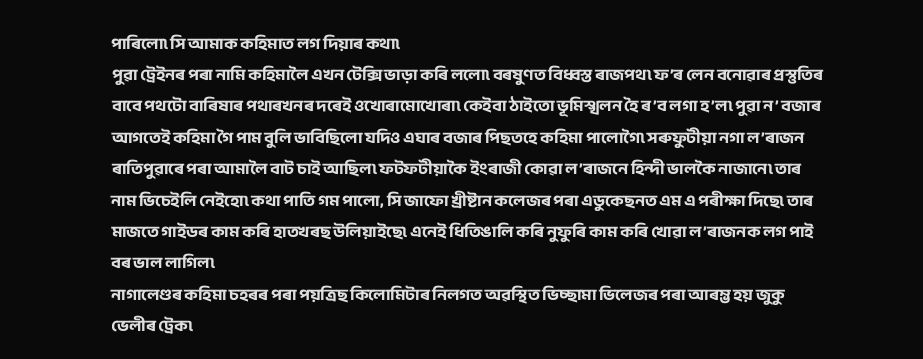পাৰিলো৷ সি আমাক কহিমাত লগ দিয়াৰ কথা৷
পুৱা ট্ৰেইনৰ পৰা নামি কহিমালৈ এখন টেক্সি ভাড়া কৰি ললো৷ বৰষুণত বিধ্বস্ত ৰাজপথ৷ ফ’ৰ লেন বনোৱাৰ প্ৰস্তুতিৰ বাবে পথটো বাৰিষাৰ পথাৰখনৰ দৰেই ওখোৰামোখোৰা৷ কেইবা ঠাইতো ভূমিস্খলন হৈ ৰ’ব লগা হ’ল৷ পুৱা ন’ বজাৰ আগতেই কহিমা গৈ পাম বুলি ভাবিছিলো যদিও এঘাৰ বজাৰ পিছতহে কহিমা পালোগৈ৷ সৰুফুটীয়া নগা ল’ৰাজন ৰাতিপুৱাৰে পৰা আমালৈ বাট চাই আছিল৷ ফটফটীয়াকৈ ইংৰাজী কোৱা ল’ৰাজনে হিন্দী ভালকৈ নাজানে৷ তাৰ নাম ভিচেইলি নেইহো৷ কথা পাতি গম পালো, সি জাফো খ্ৰীষ্টান কলেজৰ পৰা এডুকেছনত এম এ পৰীক্ষা দিছে৷ তাৰ মাজতে গাইডৰ কাম কৰি হাতখৰছ উলিয়াইছে৷ এনেই ধিতিঙালি কৰি নুফুৰি কাম কৰি খোৱা ল’ৰাজনক লগ পাই বৰ ভাল লাগিল৷
নাগালেণ্ডৰ কহিমা চহৰৰ পৰা পয়ত্ৰিছ কিলোমিটাৰ নিলগত অৱস্থিত ভিচ্ছামা ভিলেজৰ পৰা আৰম্ভ হয় জুকু ভেলীৰ ট্ৰেক৷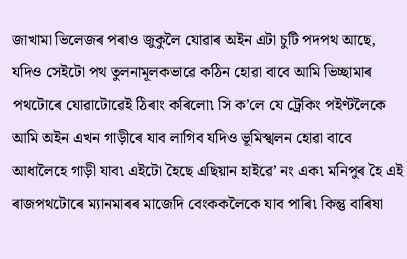জাখামা ভিলেজৰ পৰাও জুকুলৈ যোৱাৰ অইন এটা চুটি পদপথ আছে, যদিও সেইটো পথ তুলনামূলকভাৱে কঠিন হোৱা বাবে আমি ভিচ্ছামাৰ পথটোৰে যোৱাটোৱেই ঠিৰাং কৰিলো৷ সি ক’লে যে ট্ৰেকিং পইণ্টলৈকে আমি অইন এখন গাড়ীৰে যাব লাগিব যদিও ভূমিস্খলন হোৱা বাবে আধালৈহে গাড়ী যাব৷ এইটো হৈছে এছিয়ান হাইৱে’ নং এক৷ মনিপুৰ হৈ এই ৰাজপথটোৰে ম্যানমাৰৰ মাজেদি বেংককলৈকে যাব পাৰি৷ কিন্তু বাৰিষা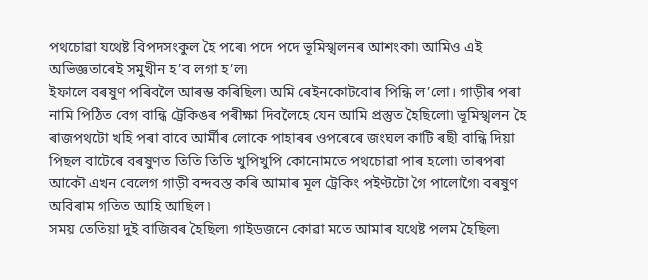পথচোৱা যথেষ্ট বিপদসংকুল হৈ পৰে৷ পদে পদে ভূমিস্খলনৰ আশংকা৷ আমিও এই অভিজ্ঞতাৰেই সমুখীন হ’ব লগা হ’ল৷
ইফালে বৰষুণ পৰিবলৈ আৰম্ভ কৰিছিল৷ অমি ৰেইনকোটবোৰ পিন্ধি ল’লো। গাড়ীৰ পৰা নামি পিঠিত বেগ বান্ধি ট্ৰেকিঙৰ পৰীক্ষা দিবলৈহে যেন আমি প্ৰস্তুত হৈছিলো৷ ভূমিস্খলন হৈ ৰাজপথটো খহি পৰা বাবে আৰ্মীৰ লোকে পাহাৰৰ ওপৰেৰে জংঘল কাটি ৰছী বান্ধি দিয়া পিছল বাটেৰে বৰষুণত তিতি তিতি খুপিখুপি কোনোমতে পথচোৱা পাৰ হলো৷ তাৰপৰা আকৌ এখন বেলেগ গাড়ী বন্দবস্ত কৰি আমাৰ মূল ট্ৰেকিং পইণ্টটো গৈ পালোগৈ৷ বৰষুণ অবিৰাম গতিত আহি আছিল ৷
সময় তেতিয়া দুই বাজিবৰ হৈছিল৷ গাইডজনে কোৱা মতে আমাৰ যথেষ্ট পলম হৈছিল৷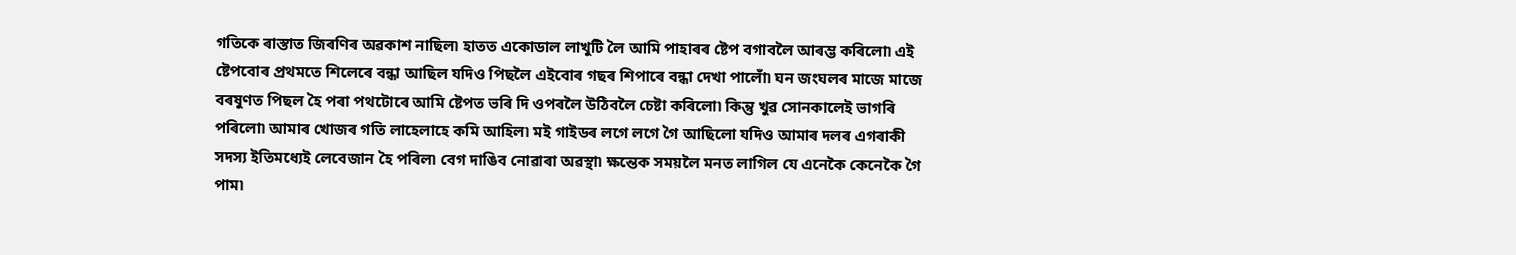গতিকে ৰাস্তাত জিৰণিৰ অৱকাশ নাছিল৷ হাতত একোডাল লাখুটি লৈ আমি পাহাৰৰ ষ্টেপ বগাবলৈ আৰম্ভ কৰিলো৷ এই ষ্টেপবোৰ প্ৰথমতে শিলেৰে বন্ধা আছিল যদিও পিছলৈ এইবোৰ গছৰ শিপাৰে বন্ধা দেখা পালোঁ৷ ঘন জংঘলৰ মাজে মাজে বৰষুণত পিছল হৈ পৰা পথটোৰে আমি ষ্টেপত ভৰি দি ওপৰলৈ উঠিবলৈ চেষ্টা কৰিলো৷ কিন্তু খুৱ সোনকালেই ভাগৰি পৰিলো৷ আমাৰ খোজৰ গতি লাহেলাহে কমি আহিল৷ মই গাইডৰ লগে লগে গৈ আছিলো যদিও আমাৰ দলৰ এগৰাকী সদস্য ইতিমধ্যেই লেবেজান হৈ পৰিল৷ বেগ দাঙিব নোৱাৰা অৱস্থা৷ ক্ষন্তেক সময়লৈ মনত লাগিল যে এনেকৈ কেনেকৈ গৈ পাম৷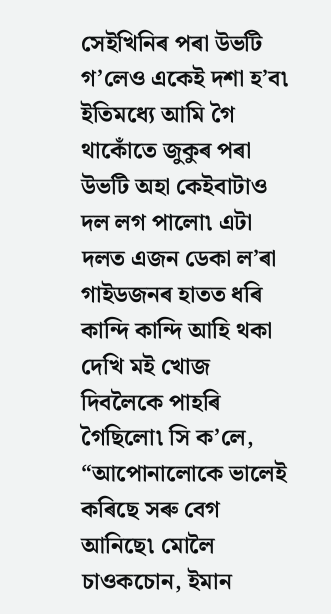সেইখিনিৰ পৰা উভটি গ’লেও একেই দশা হ’ব৷ ইতিমধ্যে আমি গৈ থাকোঁতে জুকুৰ পৰা উভটি অহা কেইবাটাও দল লগ পালো৷ এটা দলত এজন ডেকা ল’ৰা গাইডজনৰ হাতত ধৰি কান্দি কান্দি আহি থকা দেখি মই খোজ দিবলৈকে পাহৰি গৈছিলো৷ সি ক’লে, “আপোনালোকে ভালেই কৰিছে সৰু বেগ আনিছে৷ মোলৈ চাওকচোন, ইমান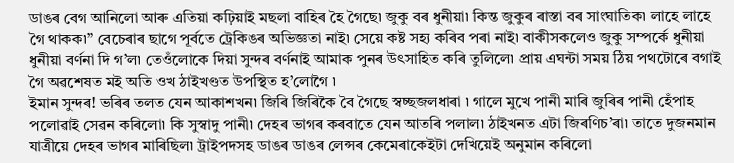ডাঙৰ বেগ আনিলো আৰু এতিয়া কঢ়িয়াই মছলা বাহিৰ হৈ গৈছে৷ জুকু বৰ ধুনীয়া৷ কিন্ত জুকুৰ ৰাস্তা বৰ সাংঘাতিক৷ লাহে লাহে গৈ থাকক৷” বেচেৰাৰ ছাগে পূৰ্বতে ট্ৰেকিঙৰ অভিজ্ঞতা নাই৷ সেয়ে কষ্ট সহ্য কৰিব পৰা নাই৷ বাকীসকলেও জুকু সম্পৰ্কে ধুনীয়া ধুনীয়া বৰ্ণনা দি গ’ল৷ তেওঁলোকে দিয়া সুন্দৰ বৰ্ণনাই আমাক পুনৰ উৎসাহিত কৰি তুলিলে৷ প্ৰায় এঘন্টা সময় ঠিয় পথটোৰে বগাই গৈ অৱশেষত মই অতি ওখ ঠাইখণ্ডত উপস্থিত হ’লোগৈ ৷
ইমান সুন্দৰ! ভৰিৰ তলত যেন আকাশখন৷ জিৰি জিৰিকৈ বৈ গৈছে স্বচ্ছজলধাৰা ৷ গালে মুখে পানী মাৰি জুৰিৰ পানী হেঁপাহ পলোৱাই সেৱন কৰিলো৷ কি সুস্বাদু পানী৷ দেহৰ ভাগৰ কৰবাতে যেন আতৰি পলাল৷ ঠাইখনত এটা জিৰণিচ’ৰা৷ তাতে দুজনমান যাত্ৰীয়ে দেহৰ ভাগৰ মাৰিছিল৷ ট্ৰাইপদসহ ডাঙৰ ডাঙৰ লেন্সৰ কেমেৰাকেইটা দেখিয়েই অনুমান কৰিলো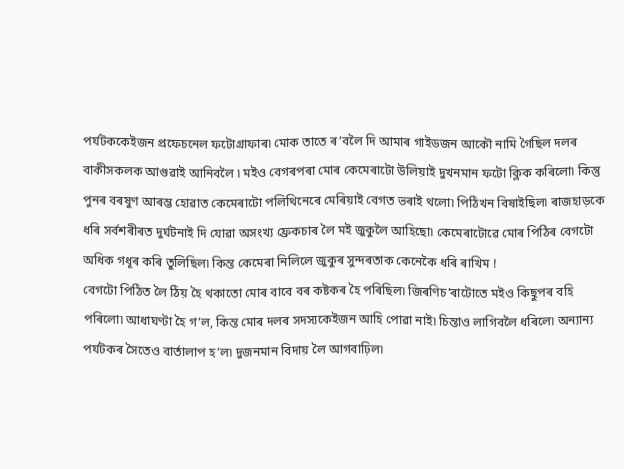পৰ্যটককেইজন প্ৰফেচনেল ফটোগ্ৰাফাৰ৷ মোক তাতে ৰ’বলৈ দি আমাৰ গাইডজন আকৌ নামি গৈছিল দলৰ বাকীসকলক আগুৱাই আনিবলৈ ৷ মইও বেগৰপৰা মোৰ কেমেৰাটো উলিয়াই দুখনমান ফটো ক্লিক কৰিলো৷ কিন্তু পুনৰ বৰষুণ আৰম্ভ হোৱাত কেমেৰাটো পলিথিনেৰে মেৰিয়াই বেগত ভৰাই থলো৷ পিঠিখন বিষাইছিল৷ ৰাজহাড়কে ধৰি সৰ্বশৰীৰত দুৰ্ঘটনাই দি যোৱা অসংখ্য ফ্ৰেকচাৰ লৈ মই জুকুলৈ আহিছো৷ কেমেৰাটোৱে মোৰ পিঠিৰ বেগটো অধিক গধূৰ কৰি তুলিছিল৷ কিন্ত কেমেৰা নিলিলে জুকুৰ সুন্দৰতাক কেনেকৈ ধৰি ৰাখিম !
বেগটো পিঠিত লৈ ঠিয় হৈ থকাতো মোৰ বাবে বৰ কষ্টকৰ হৈ পৰিছিল৷ জিৰণিচ’ৰাটোতে মইও কিছুপৰ বহি পৰিলো৷ আধাঘণ্টা হৈ গ’ল, কিন্ত মোৰ দলৰ সদস্যকেইজন আহি পোৱা নাই৷ চিন্তাও লাগিবলৈ ধৰিলে৷ অন্যান্য পৰ্যটকৰ সৈতেও বাৰ্তালাপ হ’ল৷ দুজনমান বিদায় লৈ আগবাঢ়িল৷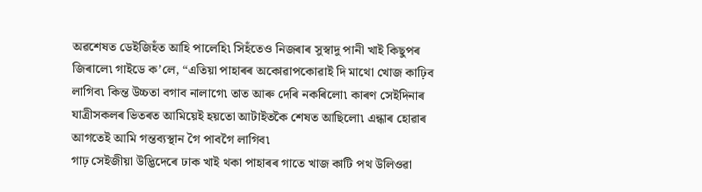অৱশেষত ডেইজিহঁত আহি পালেহি৷ সিহঁতেও নিজৰাৰ সুস্বাদু পানী খাই কিছুপৰ জিৰালে৷ গাইডে ক’লে, “এতিয়া পাহাৰৰ অকোৱাপকোৱাই দি মাথো খোজ কাঢ়িব লাগিব৷ কিন্ত উচ্চতা বগাব নালাগে৷ তাত আৰু দেৰি নকৰিলো৷ কাৰণ সেইদিনাৰ যাত্ৰীসকলৰ ভিতৰত আমিয়েই হয়তো আটাইতকৈ শেষত আছিলো৷ এন্ধাৰ হোৱাৰ আগতেই আমি গন্তব্যস্থান গৈ পাবগৈ লাগিব৷
গাঢ় সেইজীয়া উদ্ভিদেৰে ঢাক খাই থকা পাহাৰৰ গাতে খাজ কাটি পথ উলিওৱা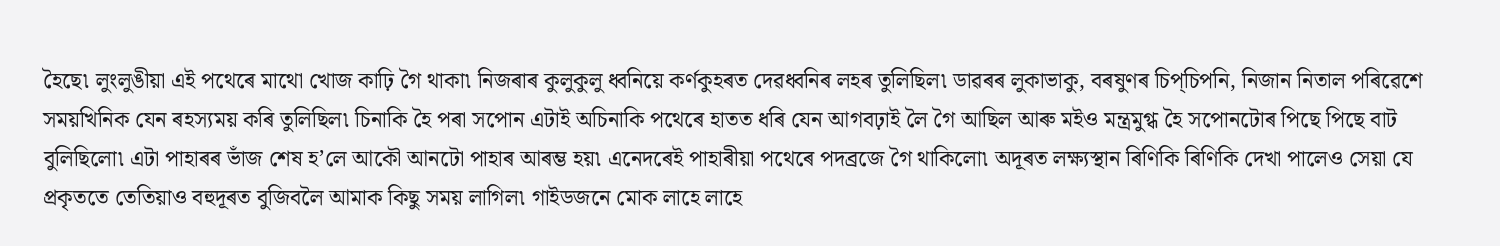হৈছে৷ লুংলুঙীয়া এই পথেৰে মাথো খোজ কাঢ়ি গৈ থাকা৷ নিজৰাৰ কুলুকুলু ধ্বনিয়ে কৰ্ণকুহৰত দেৱধ্বনিৰ লহৰ তুলিছিল৷ ডাৱৰৰ লুকাভাকু, বৰষুণৰ চিপ্চিপনি, নিজান নিতাল পৰিৱেশে সময়খিনিক যেন ৰহস্যময় কৰি তুলিছিল৷ চিনাকি হৈ পৰা সপোন এটাই অচিনাকি পথেৰে হাতত ধৰি যেন আগবঢ়াই লৈ গৈ আছিল আৰু মইও মন্ত্ৰমুগ্ধ হৈ সপোনটোৰ পিছে পিছে বাট বুলিছিলো৷ এটা পাহাৰৰ ভাঁজ শেষ হ’লে আকৌ আনটো পাহাৰ আৰম্ভ হয়৷ এনেদৰেই পাহাৰীয়া পথেৰে পদব্ৰজে গৈ থাকিলো৷ অদূৰত লক্ষ্যস্থান ৰিণিকি ৰিণিকি দেখা পালেও সেয়া যে প্ৰকৃততে তেতিয়াও বহুদূৰত বুজিবলৈ আমাক কিছু সময় লাগিল৷ গাইডজনে মোক লাহে লাহে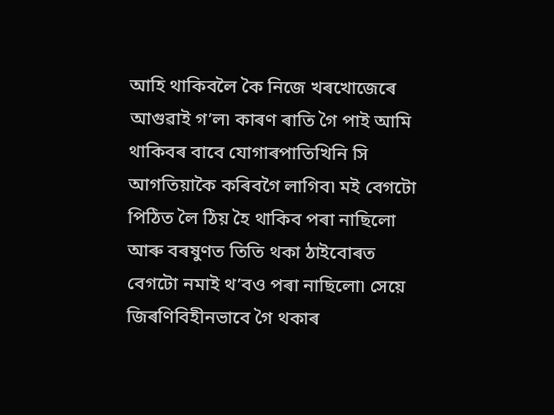আহি থাকিবলৈ কৈ নিজে খৰখোজেৰে আগুৱাই গ’ল৷ কাৰণ ৰাতি গৈ পাই আমি থাকিবৰ বাবে যোগাৰপাতিখিনি সি আগতিয়াকৈ কৰিবগৈ লাগিব৷ মই বেগটো পিঠিত লৈ ঠিয় হৈ থাকিব পৰা নাছিলো আৰু বৰষুণত তিতি থকা ঠাইবোৰত বেগটো নমাই থ’বও পৰা নাছিলো৷ সেয়ে জিৰণিবিহীনভাবে গৈ থকাৰ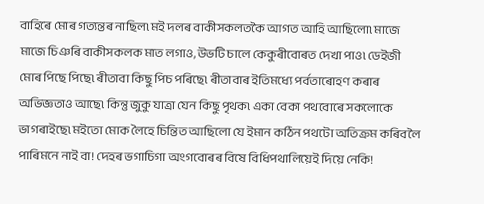বাহিৰে মোৰ গত্যন্তৰ নাছিল৷ মই দলৰ বাকীসকলতকৈ আগত আহি আছিলো৷ মাজে মাজে চিঞৰি বাকীসকলক মাত লগাও, উভটি চালে কেকুৰীবোৰত দেখা পাও৷ ডেইজী মোৰ পিছে পিছে৷ ৰীতাবা কিছু পিচ পৰিছে৷ ৰীতাবাৰ ইতিমধ্যে পৰ্বতাৰোহণ কৰাৰ অভিজ্ঞতাও আছে৷ কিন্তু জুকু যাত্ৰা যেন কিছু পৃথক৷ একা বেকা পথবোৰে সকলোকে ভাগৰাইছে৷ মইতো মোক লৈহে চিন্তিত আছিলো যে ইমান কঠিন পথটো অতিক্ৰম কৰিবলৈ পাৰিমনে নাই বা! দেহৰ ভগাচিগা অংগবোৰৰ বিষে বিধিপথালিয়েই দিয়ে নেকি!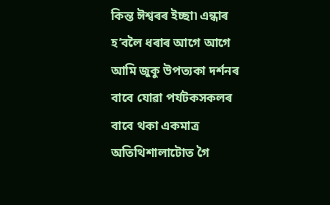কিন্ত ঈশ্বৰৰ ইচ্ছা৷ এন্ধাৰ হ’বলৈ ধৰাৰ আগে আগে আমি জুকু উপত্যকা দৰ্শনৰ বাবে যোৱা পৰ্যটকসকলৰ বাবে থকা একমাত্ৰ অতিথিশালাটোত গৈ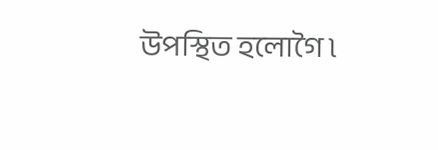উপস্থিত হলোগৈ ৷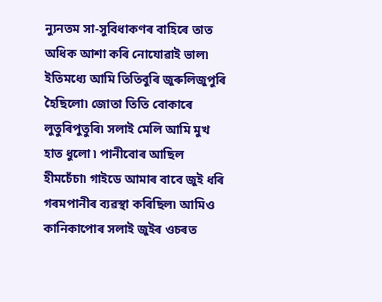ন্যুনতম সা-সুবিধাকণৰ বাহিৰে তাত অধিক আশা কৰি নোযোৱাই ভাল৷ ইতিমধ্যে আমি তিতিবুৰি জুৰুলিজুপুৰি হৈছিলো৷ জোতা তিতি বোকাৰে লুতুৰিপুতুৰি৷ সলাই মেলি আমি মুখ হাত ধুলো ৷ পানীবোৰ আছিল হীমচেঁচা৷ গাইডে আমাৰ বাবে জুই ধৰি গৰমপানীৰ ব্যৱস্থা কৰিছিল৷ আমিও কানিকাপোৰ সলাই জুইৰ ওচৰত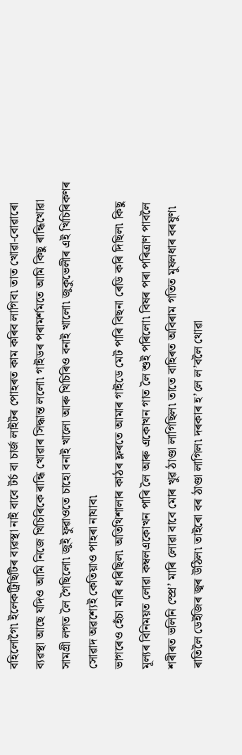বহিলোগৈ৷ ইলেকট্ৰিছিটিৰ ব্যৱস্থা নাই বাবে টৰ্চ বা চাৰ্জ লাইটৰ পোহৰত কাম কৰিব লাগিব৷ তাত খোৱা-বোৱাৰো ব্যৱস্থা আছে যদিও আমি নিজে খিচিৰিকে ৰান্ধি খোৱাৰ সিদ্ধান্ত ললো৷ গাইডৰ পৰামৰ্শমতে আমি কিছু ৰান্ধিখোৱা সামগ্ৰী লগত লৈ গৈছিলো৷ জুই ফুৱাওতে চাহো বনাই খালো আৰু খিচিৰিও বনাই খালো৷ জুকুভেলীৰ এই খিচিৰিকণৰ সোৱাদ অৱশ্যেই কেতিয়াও পাহৰা নাযাব৷
ভাগৰেও হেঁচা মাৰি ধৰিছিল৷ অতিথিশালাৰ কাঠৰ ফ্লৰতে আমাৰ গাইডে মেট পাৰি বিছনা ৰেডি কৰি দিছিল৷ কিছু মূল্যৰ বিনিময়ত লোৱা কম্বলএকোখন পাৰি লৈ আৰু একোখন গাত লৈ শুই পৰিলো৷ বিষৰ পৰা পৰিত্ৰাণ পাবলৈ শৰীৰত ভলিনি স্প্ৰে’ মাৰি লোৱা বাবে মোৰ খুৱ ঠাণ্ডা লাগিছিল৷ তাতে বাহিৰত অবিৰাম গতিত মুষলধাৰ বৰষুণ৷ ৰাতিলৈ ডেইজিৰ জ্বৰ উঠিল৷ তাইৰো বৰ ঠাণ্ডা লাগিল৷ দৰকাৰ হ’লে ল’বলৈ থোৱা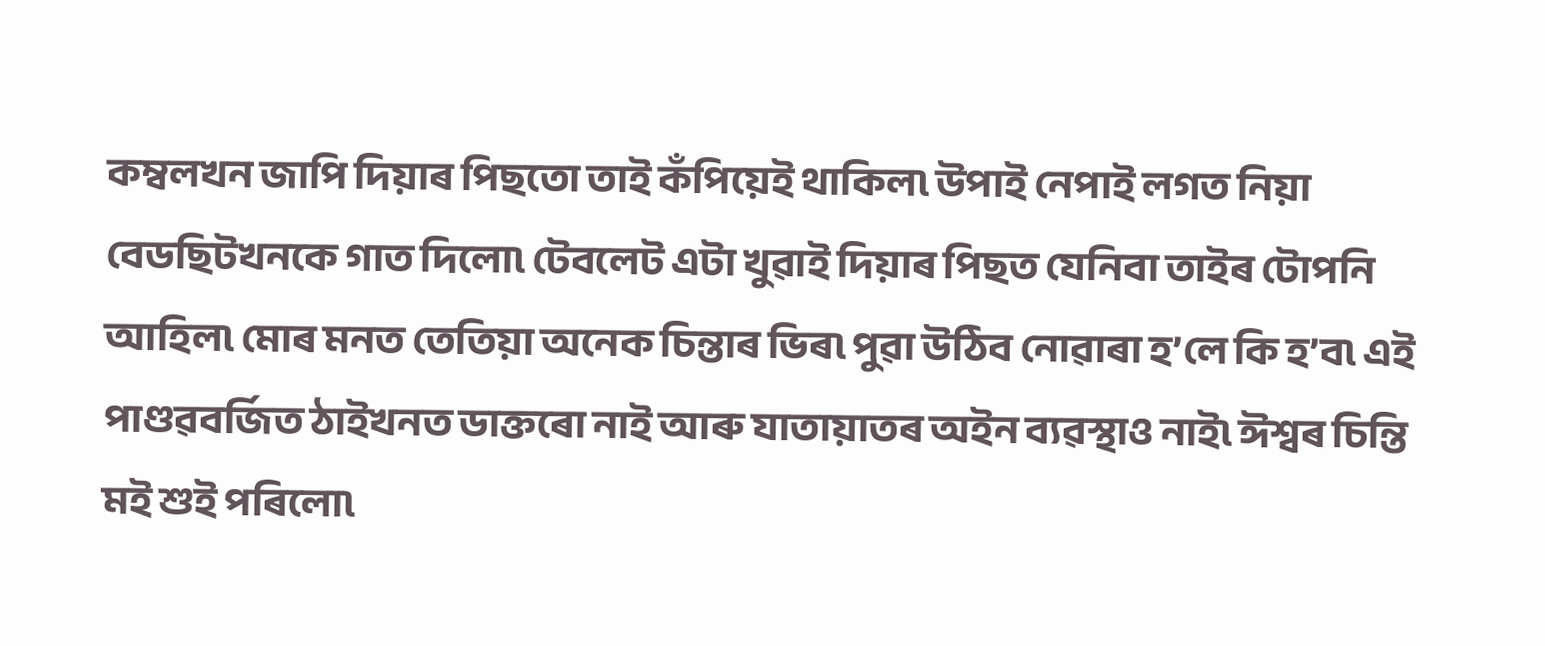কম্বলখন জাপি দিয়াৰ পিছতো তাই কঁপিয়েই থাকিল৷ উপাই নেপাই লগত নিয়া বেডছিটখনকে গাত দিলো৷ টেবলেট এটা খুৱাই দিয়াৰ পিছত যেনিবা তাইৰ টোপনি আহিল৷ মোৰ মনত তেতিয়া অনেক চিন্তাৰ ভিৰ৷ পুৱা উঠিব নোৱাৰা হ’লে কি হ’ব৷ এই পাণ্ডৱবৰ্জিত ঠাইখনত ডাক্তৰো নাই আৰু যাতায়াতৰ অইন ব্যৱস্থাও নাই৷ ঈশ্বৰ চিন্তি মই শুই পৰিলো৷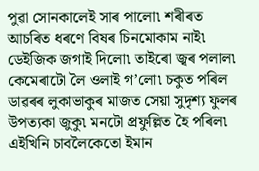পুৱা সোনকালেই সাৰ পালো৷ শৰীৰত আচৰিত ধৰণে বিষৰ চিনমোকাম নাই৷ ডেইজিক জগাই দিলো৷ তাইৰো জ্বৰ পলাল৷ কেমেৰাটো লৈ ওলাই গ’লো৷ চকুত পৰিল ডাৱৰৰ লুকাভাকুৰ মাজত সেয়া সুদৃশ্য ফুলৰ উপত্যকা জুকু৷ মনটো প্ৰফুল্লিত হৈ পৰিল৷ এইখিনি চাবলৈকেতো ইমান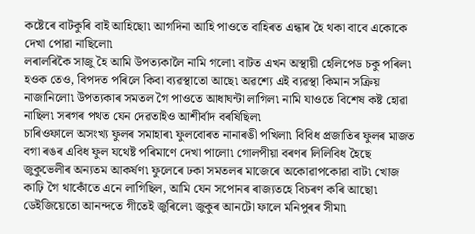কষ্টেৰে বাটকুৰি বাই আহিছো৷ আগদিনা আহি পাওতে বাহিৰত এন্ধাৰ হৈ থকা বাবে একোকে দেখা পোৱা নাছিলো৷
লৰালৰিকৈ সাজু হৈ আমি উপত্যকালৈ নামি গলো৷ বাটত এখন অস্থায়ী হেলিপেড চকু পৰিল৷ হওক তেও, বিপদত পৰিলে কিবা ব্যৱস্থাতো আছে৷ অৱশ্যে এই ব্যৱস্থা কিমান সক্ৰিয় নাজানিলো৷ উপত্যকাৰ সমতল গৈ পাওতে আধাঘন্টা লাগিল৷ নামি যাওতে বিশেষ কষ্ট হোৱা নাছিল৷ সৰগৰ পথত যেন দেৱতাইও আশীৰ্বাদ বৰষিছিল৷
চাৰিওফালে অসংখ্য ফুলৰ সমাহাৰ৷ ফুলবোৰত নানাৰঙী পখিলা৷ বিবিধ প্ৰজাতিৰ ফুলৰ মাজত বগা ৰঙৰ এবিধ ফুল যথেষ্ট পৰিমাণে দেখা পালো৷ গোলপীয়া বৰণৰ লিলিবিধ হৈছে জুকুভেলীৰ অন্যতম আকৰ্ষণ৷ ফুলেৰে ঢকা সমতলৰ মাজেৰে অকোৱাপকোৱা বাট৷ খোজ কাঢ়ি গৈ থাকোঁতে এনে লাগিছিল, আমি যেন সপোনৰ ৰাজ্যতহে বিচৰণ কৰি আছো৷ ডেইজিয়েতো আনন্দতে গীতেই জুৰিলে৷ জুকুৰ আনটো ফালে মনিপুৰৰ সীমা৷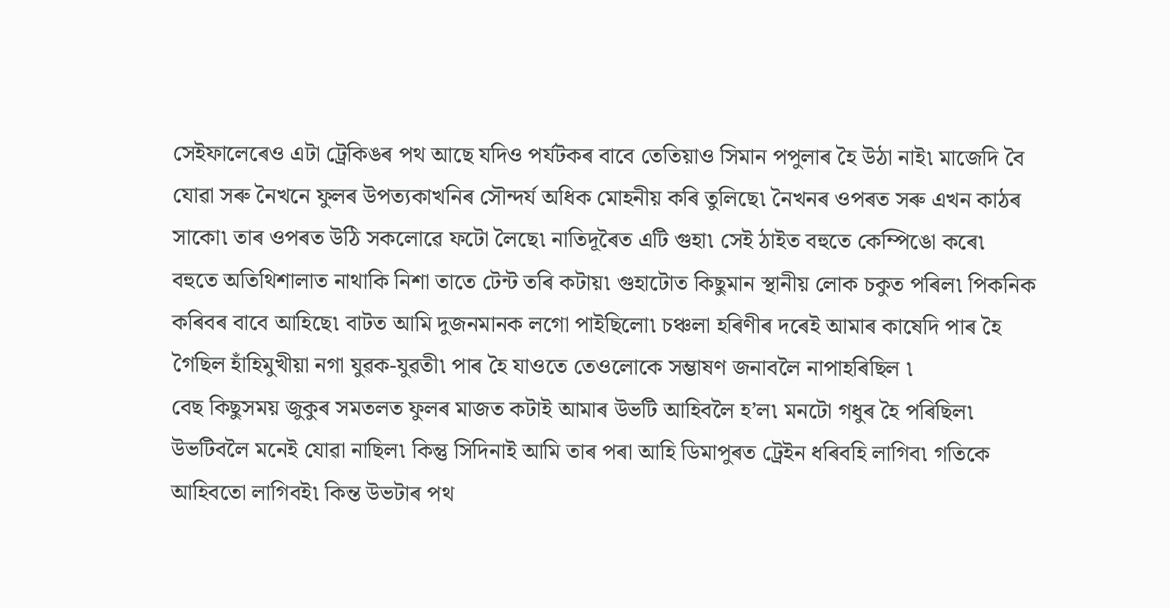সেইফালেৰেও এটা ট্ৰেকিঙৰ পথ আছে যদিও পৰ্যটকৰ বাবে তেতিয়াও সিমান পপুলাৰ হৈ উঠা নাই৷ মাজেদি বৈ যোৱা সৰু নৈখনে ফুলৰ উপত্যকাখনিৰ সৌন্দৰ্য অধিক মোহনীয় কৰি তুলিছে৷ নৈখনৰ ওপৰত সৰু এখন কাঠৰ সাকো৷ তাৰ ওপৰত উঠি সকলোৱে ফটো লৈছে৷ নাতিদূৰৈত এটি গুহা৷ সেই ঠাইত বহুতে কেম্পিঙো কৰে৷ বহুতে অতিথিশালাত নাথাকি নিশা তাতে টেন্ট তৰি কটায়৷ গুহাটোত কিছুমান স্থানীয় লোক চকুত পৰিল৷ পিকনিক কৰিবৰ বাবে আহিছে৷ বাটত আমি দুজনমানক লগো পাইছিলো৷ চঞ্চলা হৰিণীৰ দৰেই আমাৰ কাষেদি পাৰ হৈ গৈছিল হাঁহিমুখীয়া নগা যুৱক-যুৱতী৷ পাৰ হৈ যাওতে তেওলোকে সম্ভাষণ জনাবলৈ নাপাহৰিছিল ৷
বেছ কিছুসময় জুকুৰ সমতলত ফুলৰ মাজত কটাই আমাৰ উভটি আহিবলৈ হ’ল৷ মনটো গধুৰ হৈ পৰিছিল৷ উভটিবলৈ মনেই যোৱা নাছিল৷ কিন্তু সিদিনাই আমি তাৰ পৰা আহি ডিমাপুৰত ট্ৰেইন ধৰিবহি লাগিব৷ গতিকে আহিবতো লাগিবই৷ কিন্ত উভটাৰ পথ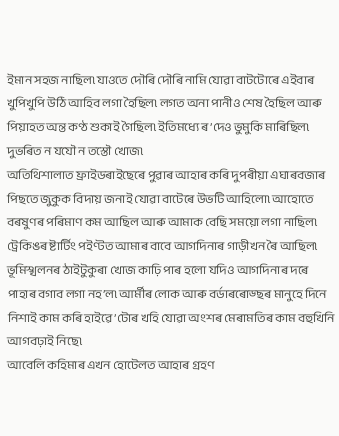ইমান সহজ নাছিল৷ যাওতে দৌৰি দৌৰি নামি যোৱা বাটটোৰে এইবাৰ খুপিখুপি উঠি আহিব লগা হৈছিল৷ লগত অনা পানীও শেষ হৈছিল আৰু পিয়াহত অন্ত কণ্ঠ শুকাই গৈছিল৷ ইতিমধ্যে ৰ’দেও ভুমুকি মাৰিছিল৷ দুভৰিত ন যযৌ ন তস্তৌ খোজ৷
অতিথিশালাত ফ্ৰাইডৰাইছেৰে পুৱাৰ আহাৰ কৰি দুপৰীয়া এঘাৰবজাৰ পিছতে জুকুক বিদায় জনাই যোৱা বাটেৰে উভটি আহিলো৷ আহোতে বৰষুণৰ পৰিমাণ কম আছিল আৰু আমাক বেছি সময়ো লগা নাছিল৷ ট্ৰেকিঙৰ ষ্টাৰ্টিং পইণ্টত আমাৰ বাবে আগদিনাৰ গাড়ীখন ৰৈ আছিল৷ ভূমিস্খলনৰ ঠাইটুকুৰা খোজ কাঢ়ি পাৰ হলো যদিও আগদিনাৰ দৰে পাহাৰ বগাব লগা নহ’ল৷ আৰ্মীৰ লোক আৰু বৰ্ডাৰৰোড্ছৰ মানুহে দিনে নিশাই কাম কৰি হাইৱে’টোৰ খহি যোৱা অংশৰ মেৰামতিৰ কাম বহুখিনি আগবঢ়াই নিছে৷
আবেলি কহিমাৰ এখন হোটেলত আহাৰ গ্ৰহণ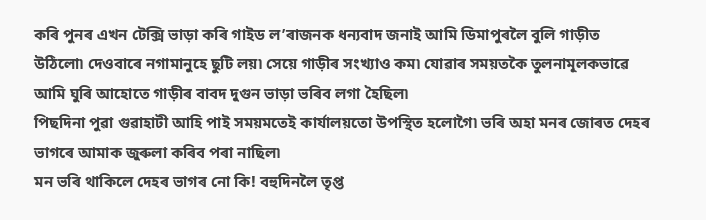কৰি পুনৰ এখন টেক্সি ভাড়া কৰি গাইড ল’ৰাজনক ধন্যবাদ জনাই আমি ডিমাপুৰলৈ বুলি গাড়ীত উঠিলো৷ দেওবাৰে নগামানুহে ছুটি লয়৷ সেয়ে গাড়ীৰ সংখ্যাও কম৷ যোৱাৰ সময়তকৈ তুলনামূলকভাৱে আমি ঘুৰি আহোতে গাড়ীৰ বাবদ দুগুন ভাড়া ভৰিব লগা হৈছিল৷
পিছদিনা পুৱা গুৱাহাটী আহি পাই সময়মতেই কাৰ্যালয়তো উপস্থিত হলোগৈ৷ ভৰি অহা মনৰ জোৰত দেহৰ ভাগৰে আমাক জুৰুলা কৰিব পৰা নাছিল৷
মন ভৰি থাকিলে দেহৰ ভাগৰ নো কি! বহুদিনলৈ তৃপ্ত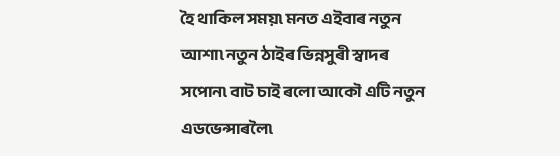হৈ থাকিল সময়৷ মনত এইবাৰ নতুন আশা৷ নতুন ঠাইৰ ভিন্নসুৰী স্বাদৰ সপোন৷ বাট চাই ৰলো আকৌ এটি নতুন এডভেন্সাৰলৈ৷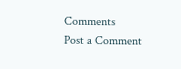Comments
Post a Comment